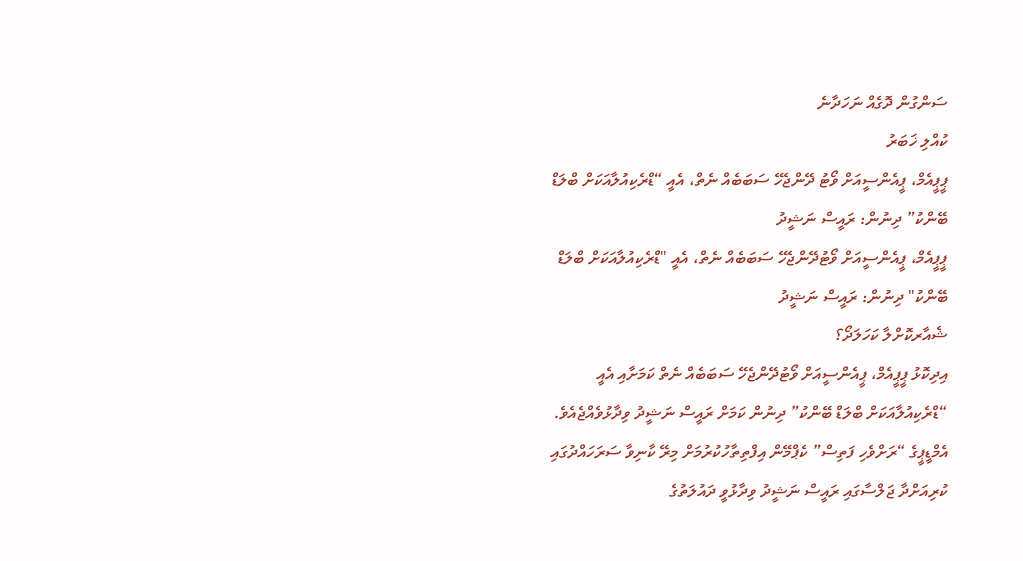ސަންގުން ދޮގެއް ނަހަދާނެ
ކުއްލި ޚަބަރު
ޕީޕީއެމް، ޕީއެންސީއަށް ވޯޓު ދޭންޖެހޭ ސަބަބެއް ނެތް، އެއީ “ޑްރެކިއުލާއަކަށް ބްލަޑް ބޭންކު” ދިނުން: ރައީސް ނަޝީދު
ޕީޕީއެމް، ޕީއެންސީއަށް ވޯޓުދޭންޖެހޭ ސަބަބެއް ނެތް، އެއީ "ޑްރެކިއުލާއަކަށް ބްލަޑް ބޭންކު" ދިނުން: ރައީސް ނަޝީދު
ޝެއާރކޮށްލާ ކަހަލަދޯ؟
އިދިކޮޅު ޕީޕީއެމް، ޕީއެންސީއަށް ވޯޓުދޭންޖެހޭ ސަބަބެއް ނެތް ކަމަށާއި އެއީ “ޑްރެކިއުލާއަކަށް ބްލަޑް ބޭންކު” ދިނުން ކަމަށް ރައީސް ނަޝީދު ވިދާޅުވެއްޖެއެވެ.
އެމްޑީޕީގެ “ރަށްވެހި ފަތިސް” ކެޕްމޭން އިފްތިތާހުކުރުމަށް މިރޭ ކާނިވާ ސަރަހައްދުގައި ކުރިއަށްދާ ޖަލްސާގައި ރައީސް ނަޝީދު ވިދާޅުވީ ދައުލަތުގެ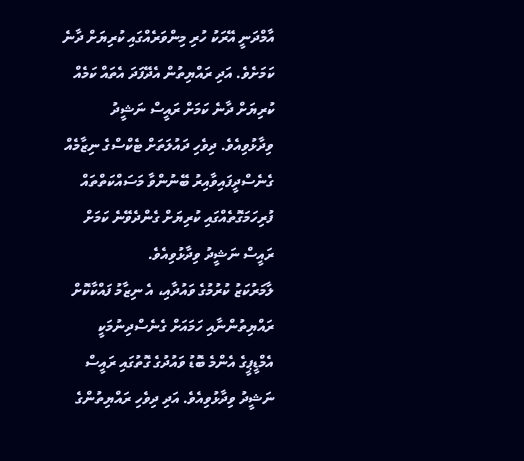އާމްދަނީ އޭރަކު ހުރި މިންވަރެއްގައި ކުރިޔަށް ދާނެ ކަމަށެވެ. އަދި ރައްޔިތުން އެދޭފަދަ އެތައް ކަމެއް ކުރިޔަށް ދާނެ ކަމަށް ރައީސް ނަޝީދު ވިދާޅުވިއެވެ. ދިވެހި ދައުލަތަށް ޓެކްސްގެ ނިޒާމެއް ގެނެސްދީފައިވާއިރު ބޭނުންވާ މަސައްކަތްތައް ފުރިހަމަގޮތެއްގައި ކުރިޔަށް ގެންދެވޭނެ ކަމަށް ރައީސް ނަޝީދު ވިދާޅުވިއެވެ.
ލާމަރުކަޒު ކުރުމުގެ ވައުދާއި، އެ ނިޒާމު ފައްކާކޮށް ރައްޔިތުންނާއި ހަމައަށް ގެނެސްދިނުމަކީ އެމްޑީޕީގެ އެންމެ ބޮޑު ވައުދުގެ ގޮތުގައި ރައީސް ނަޝީދު ވިދާޅުވިއެވެ. އަދި ދިވެހި ރައްޔިތުންގެ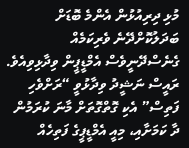މުޅި ދިރިއުޅުން އެންމެ ބޮޑަށް ބަދަލުކޮށްދޭނެ ވެރިކަމެއް ގެނެސްދޭނީވެސް އެމްޑީޕީން ވިދާޅިވިއެވެ.
ރައީސް ނަޝީދު ވިދާޅުވީ “ރަށްވެހި ފަތިސް” އެކި ގޮތްގޮތަށް މާނަ ކުރަމުން ދާ ކަމަށާއި، މިއީ އެމްޑީޕީގެ ފަތިހެއް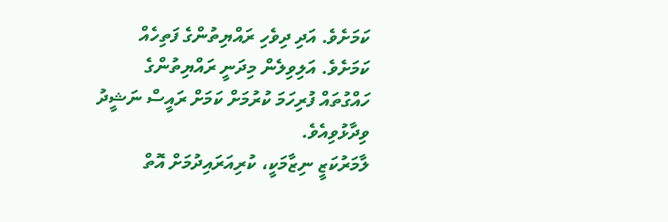ކަމަށެވެ. އަދި ދިވެހި ރައްޔިތުންގެ ފަތިހެއް ކަމަށެވެ. އަލިވިލެން މިދަނީ ރައްޔިތުންގެ ހައްގުތައް ފުރިހަމަ ކުރުމަށް ކަމަށް ރައީސް ނަޝީދު ވިދާޅުވިއެވެ.
ލާމަރުކަޒީ ނިޒާމަކީ، ކުރިއަރައިދުމަށް އޮތް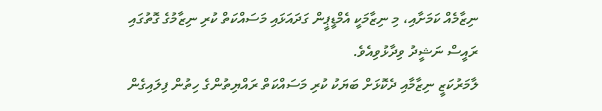ނިޒާމެއް ކަމަށާއި، މި ނިޒާމަކީ އެމްޑީޕީން ގަދައަޅައި މަސައްކަތް ކުރި ނިޒާމުގެ ގޮތުގައި ރައީސް ނަޝީދު ވިދާޅުވިއެވެ.
ލާމަރުކަޒީ ނިޒާމާއި ދެކޮޅަށް ބަޔަކު ކުރި މަސައްކަތް ރައްޔިތުންގެ ހިތުން ފިލައިގެން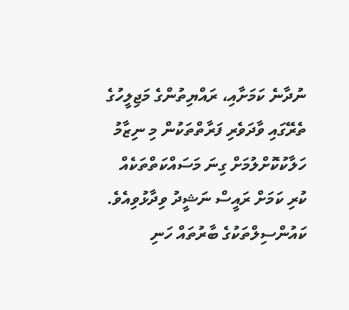ނުދާނެ ކަމަށާއި، ރައްޔިތުންގެ މަޖިލީހުގެ ތެރޭގައި ވާދަވެރި ފަރާތްތަކުން މި ނިޒާމު ހަލާކުކޮށްލުމަށް ގިނަ މަސައްކަތްތަކެއް ކުރި ކަމަށް ރައީސް ނަޝީދު ވިދާޅުވިއެވެ.
ކައުންސިލްތަކުގެ ބާރުތައް ހަނި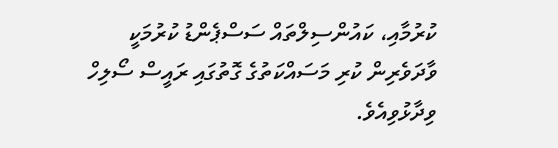ކުރުމާއި، ކައުންސިލްތައް ސަސްޕެންޑު ކުރުމަކީ ވާދަވެރިން ކުރި މަސައްކަތުގެ ގޮތުގައި ރައީސް ސޯލިހް ވިދާޅުވިއެވެ.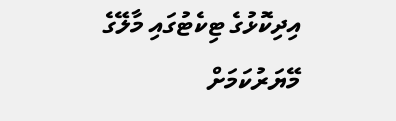އިދިކޮޅުގެ ޓިކެޓުގައި މާލޭގެ މޭޔަރުކަމަށް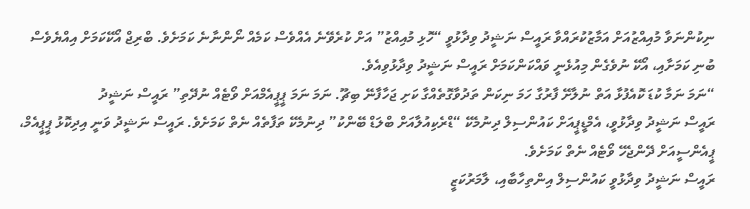ނިކުންނަވާ މުއިއްޒުއަށް އަމާޒުކުރައްވާ ރައީސް ނަޝީދު ވިދާޅުވީ “ހޮޅި މުއިއްޒު” އަށް ކުރެވޭނެ އެއްވެސް ކަމެއް ނޯންނާނެ ކަމަށެވެ. ބްރިޖް އޯކޭކަމަށް އިއްޔެވެސް ބުނި ކަމަށާއި، އޯކޭ ނުވެގެން މިއުޅެނީ ވައްކަންކަމަށް ރައީސް ނަޝީދު ވިދާޅުވިއެވެ.
“ނަމަ ނަމާ ކުޑަ ކޮއެފުޅާ އަތް ނުލާށޭ ފާރުގާ ހަމަ ނިކަން ތަދުވާގޮތެއްގާ ކަށި ޖަހާފާނޭ ބިޗޫ. ނަމަ ނަމަ ޕީޕީއެމްއަށް ވޯޓެއް ނުދޭތި” ރައީސް ނަޝީދު
ރައީސް ނަޝީދު ވިދާޅުވީ، އެމްޑީޕީއަށް ކައުންސިލް ދިނުމެކޭ “ޑްރެކިއުލާއަށް ބްލަޑް ބޭންކު” ދިނުމެކޭ ތަފާތެއް ނެތް ކަމަށެވެ. ރައީސް ނަޝީދު ވަނީ އިދިކޮޅު ޕީޕީއެމް، ޕީއެންސީއަށް ދޭންޖެހޭ ވޯޓެއް ނެތް ކަމަށެވެ.
ރައީސް ނަޝީދު ވިދާޅުވީ ކައުންސިލް އިންތިހާބާއި، ލާމަރުކަޒީ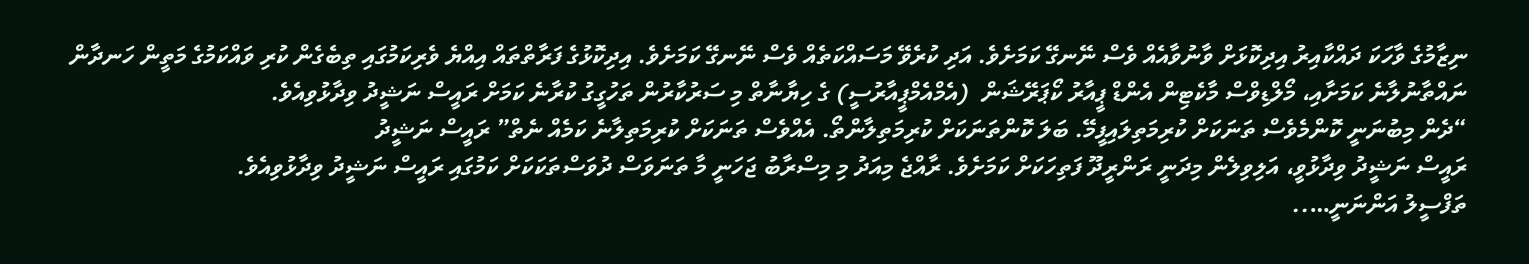ނިޒާމުގެ ވާހަކަ ދައްކާއިރު އިދިކޮޅަށް ވާނުވާއެއް ވެސް ނޭނގޭ ކަމަށެވެ. އަދި ކުރެވޭ މަސައްކަތެއް ވެސް ނޭނގޭ ކަމަށެވެ. އިދިކޮޅުގެ ފަރާތްތައް އިއްޔެ ވެރިކަމުގައި ތިބެގެން ކުރި ވައްކަމުގެ މަތީން ހަނދާން ނައްތާނުލާނެ ކަމަށާއި، މޯލްޑިވްސް މާކެޓިން އެންޑް ޕީއާރު ކޯޕަރޭޝަން  (އެމްއެމްޕީއާރުސީ) ގެ ހިޔާނާތް މި ސަރުކާރުން ތަހުގީގު ކުރާނެ ކަމަށް ރައީސް ނަޝީދު ވިދާޅުވިއެވެ.
“ދެން މިބުނަނީ ކޮންމެވެސް ތަނަކަށް ކުރިމަތިލައިފީމޭ. ބަލަ ކޮންތަނަކަށް ކުރިމަތިލާންތޯ. އެއްވެސް ތަނަކަށް ކުރިމަތިލާނެ ކަމެއް ނެތް” ރައީސް ނަޝީދު
ރައީސް ނަޝީދު ވިދާޅުވީ، އަލިވިލެން މިދަނީ ރަންރީދޫ ފަތިހަކަށް ކަމަށެވެ. ރާއްޖެ މިއަދު މި މިސްރާބު ޖަހަނީ މާ ތަނަވަސް ދުވަސްތަކަކަށް ކަމުގައި ރައީސް ނަޝީދު ވިދާޅުވިއެވެ.
ތަފްސީލު އަންނަނީ…..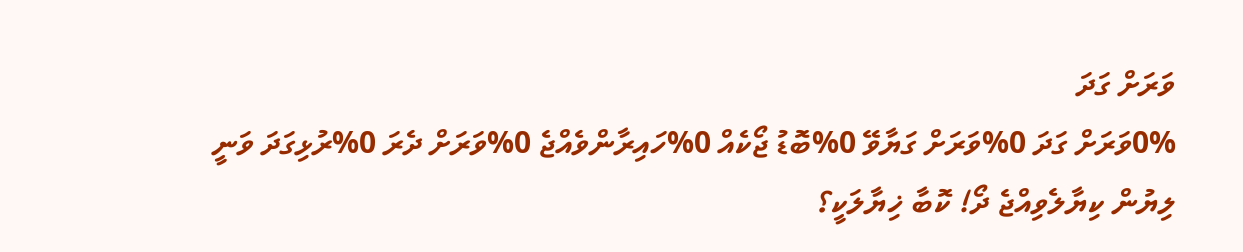ވަރަށް ގަދަ
0%ވަރަށް ގަދަ 0%ވަރަށް ގަޔާވޭ 0%ބޮޑު ޖޯކެއް 0%ހައިރާންވެއްޖެ 0%ވަރަށް ދެރަ 0%ރުޅިގަދަ ވަނީ
ލިޔުން ކިޔާލެވިއްޖެ ދޯ! ކޮބާ ޚިޔާލަކީ؟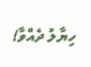ހިޔާލު ދެއްވާ!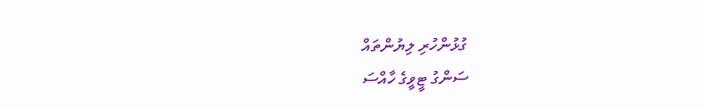ގުޅުންހުރި ލިޔުންތައް
ސަންގު ޓީވީގެ ހާއްސަ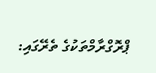ޕްރޮގްރާމްތަކުގެ ތެރޭގައި: